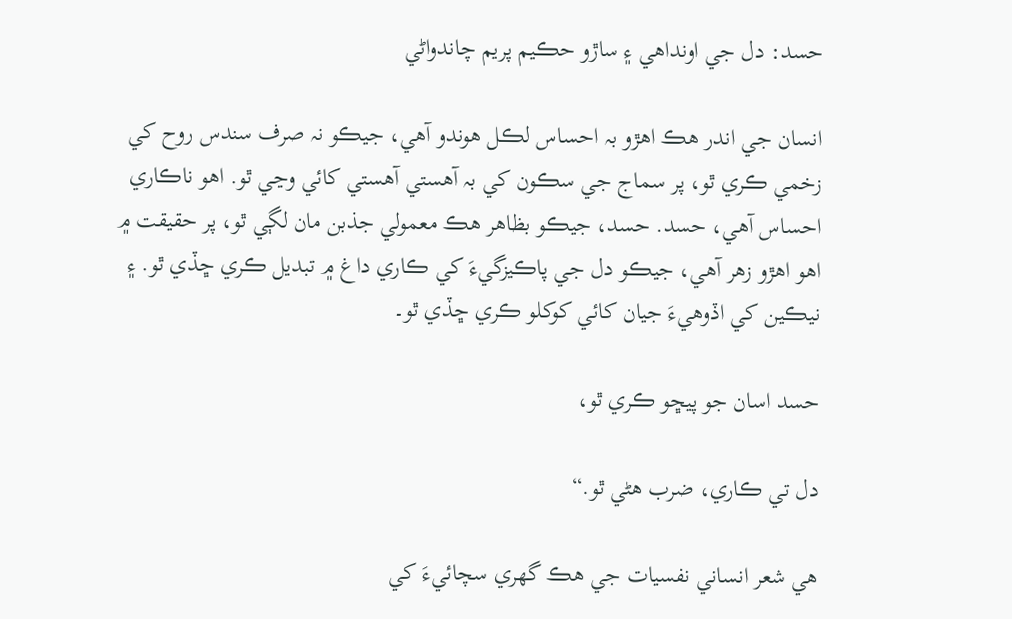حسد: دل جي اونداهي ۽ ساڙو حڪيم پريم چاندواڻي

انسان جي اندر هڪ اهڙو بہ احساس لڪل هوندو آهي، جيڪو نہ صرف سندس روح کي زخمي ڪري ٿو، پر سماج جي سڪون کي بہ آهستي آهستي کائي وڃي ٿو. اهو ناڪاري احساس آهي، حسد. حسد، جيڪو بظاهر هڪ معمولي جذبن مان لڳي ٿو، پر حقيقت ۾ اهو اهڙو زهر آهي، جيڪو دل جي پاڪيزگيءَ کي ڪاري داغ ۾ تبديل ڪري ڇڏي ٿو. ۽ نيڪين کي اڏوهيءَ جيان کائي کوکلو ڪري ڇڏي ٿو۔

حسد اسان جو پيڇو ڪري ٿو،

دل تي ڪاري، ضرب هڻي ٿو.“

هي شعر انساني نفسيات جي هڪ گهري سچائيءَ کي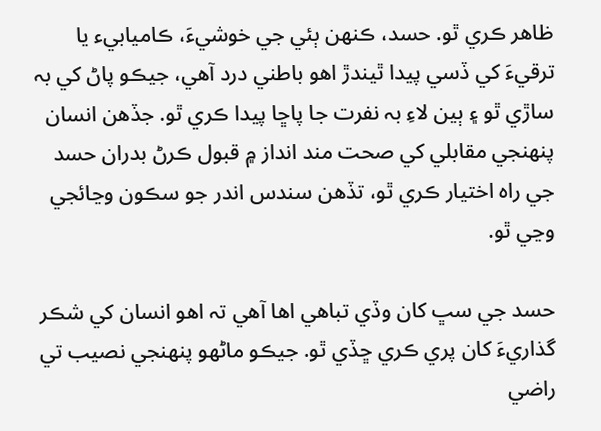ظاهر ڪري ٿو. حسد، ڪنهن ٻئي جي خوشيءَ، ڪاميابيء يا ترقيءَ کي ڏسي پيدا ٿيندڙ اهو باطني درد آهي، جيڪو پاڻ کي بہ ساڙي ٿو ۽ ٻين لاءِ بہ نفرت جا پاڇا پيدا ڪري ٿو. جڏهن انسان پنهنجي مقابلي کي صحت مند انداز ۾ قبول ڪرڻ بدران حسد جي راه اختيار ڪري ٿو، تڏهن سندس اندر جو سڪون وڃائجي وڃي ٿو.

حسد جي سڀ کان وڏي تباهي اها آهي تہ اهو انسان کي شڪر گذاريءَ کان پري ڪري ڇڏي ٿو. جيڪو ماڻهو پنهنجي نصيب تي راضي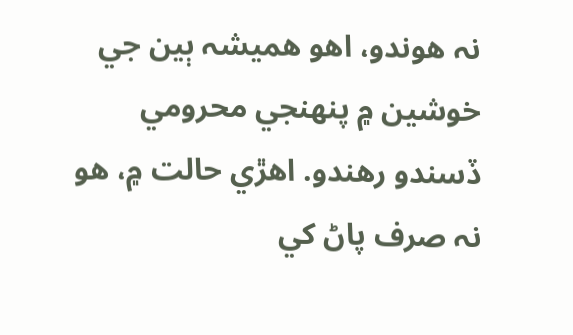نہ هوندو، اهو هميشہ ٻين جي خوشين ۾ پنهنجي محرومي ڏسندو رهندو. اهڙي حالت ۾، هو نہ صرف پاڻ کي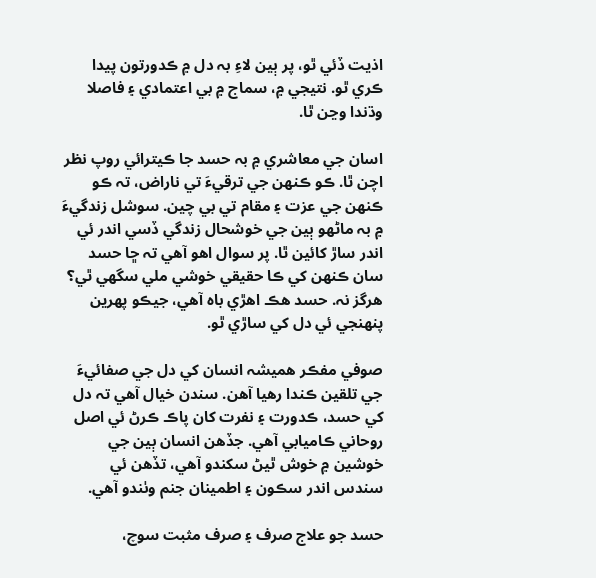اذيت ڏئي ٿو، پر ٻين لاءِ بہ دل ۾ ڪدورتون پيدا ڪري ٿو. نتيجي ۾، سماج ۾ بي اعتمادي ۽ فاصلا وڌندا وڃن ٿا.

اسان جي معاشري ۾ بہ حسد جا ڪيترائي روپ نظر اچن ٿا. ڪو ڪنهن جي ترقيءَ تي ناراض، تہ ڪو ڪنهن جي عزت ۽ مقام تي بي چين. سوشل زندگيءَ ۾ بہ ماڻهو ٻين جي خوشحال زندگي ڏسي اندر ئي اندر ساڙ کائين ٿا. پر سوال اهو آهي تہ ڇا حسد سان ڪنهن کي ڪا حقيقي خوشي ملي سگهي ٿي؟ هرگز نہ. حسد هڪ اهڙي باه آهي، جيڪو پهرين پنهنجي ئي دل کي ساڙي ٿو.

صوفي مفڪر هميشہ انسان کي دل جي صفائيءَ جي تلقين ڪندا رهيا آهن. سندن خيال آهي تہ دل کي حسد، ڪدورت ۽ نفرت کان پاڪ ڪرڻ ئي اصل روحاني ڪاميابي آهي. جڏهن انسان ٻين جي خوشين ۾ خوش ٿيڻ سکندو آهي، تڏهن ئي سندس اندر سڪون ۽ اطمينان جنم وٺندو آهي.

حسد جو علاج صرف ۽ صرف مثبت سوچ،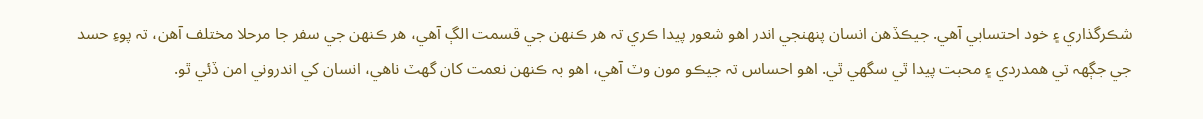شڪرگذاري ۽ خود احتسابي آهي. جيڪڏهن انسان پنهنجي اندر اهو شعور پيدا ڪري تہ هر ڪنهن جي قسمت الڳ آهي، هر ڪنهن جي سفر جا مرحلا مختلف آهن، تہ پوءِ حسد جي جڳهہ تي همدردي ۽ محبت پيدا ٿي سگهي ٿي. اهو احساس تہ جيڪو مون وٽ آهي، اهو بہ ڪنهن نعمت کان گهٽ ناهي، انسان کي اندروني امن ڏئي ٿو.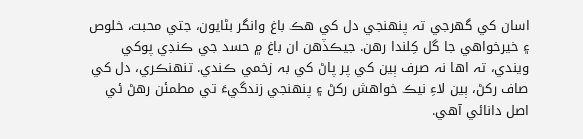اسان کي گهرجي تہ پنهنجي دل کي هڪ باغ وانگر بڻايون، جتي محبت، خلوص ۽ خيرخواهي جا گل کِلندا رهن. جيڪڏهن ان باغ ۾ حسد جي ڪنڊي پوکي ويندي، تہ اها نہ صرف ٻين کي پر پاڻ کي بہ زخمي ڪندي. تنهنڪري، دل کي صاف رکڻ، ٻين لاءِ نيڪ خواهش رکڻ ۽ پنهنجي زندگيءَ تي مطمئن رهڻ ئي اصل دانائي آهي.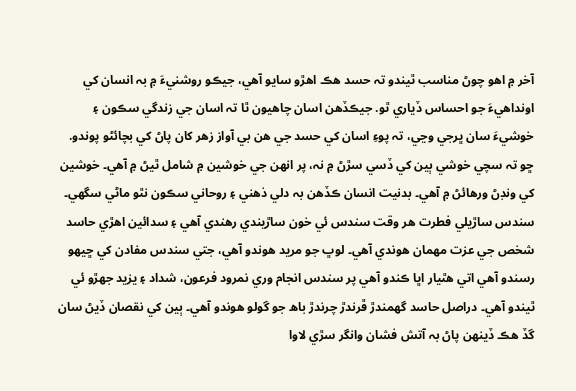آخر ۾ اهو چوڻ مناسب ٿيندو تہ حسد هڪ اهڙو سايو آهي، جيڪو روشنيءَ ۾ بہ انسان کي اونداهيءَ جو احساس ڏياري ٿو. جيڪڏهن اسان چاهيون ٿا تہ اسان جي زندگي سڪون ۽ خوشيءَ سان ڀرجي وڃي، تہ پوءِ اسان کي حسد جي هن بي آواز زهر کان پاڻ کي بچائڻو پوندو. ڇو تہ سچي خوشي ٻين کي ڏسي سڙڻ ۾ نہ، پر انهن جي خوشين ۾ شامل ٿيڻ ۾ آهي۔ خوشين کي ونڊڻ ورهائڻ ۾ آهي۔ بدنيت انسان ڪڏهن بہ دلي ذهني ۽ روحاني سڪون نٿو ماڻي سگهي۔ سندس ساڙيلي فطرت هر وقت سندس ئي خون ساڙيندي رهندي آهي ۽ سدائين اهڙي حاسد شخص جي عزت مهمان هوندي آهي۔ لوڀ جو مريد هوندو آهي، جتي سندس مفادن کي ڇيھو رسندو آهي اتي هٿيار اڀا ڪندو آهي پر سندس انجام وري نمرود فرعون، شداد ۽ يزيد جھڙو ئي ٿيندو آهي۔ دراصل حاسد گهمندڙ ڦرندڙ چرندڙ باھ جو گولو هوندو آهي۔ ٻين کي نقصان ڏيڻ سان گڏ هڪ ڏينهن پاڻ بہ آتش فشان وانگر سڙي لاوا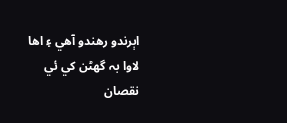اٻرندو رهندو آهي ۽ اها لاوا بہ گهڻن کي ئي نقصان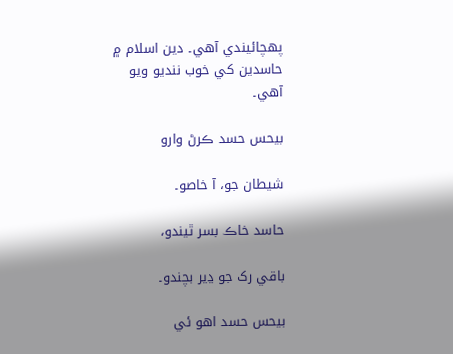پھچائيندي آهي۔ دين اسلام ۾ حاسدين کي خوب ننديو ويو آهي۔

بيحس حسد ڪرڻ وارو

شيطان جو، آ خاصو۔

حاسد خاڪ بسر ٿيندو،

باقي رک جو ڍير بچندو۔

بيحس حسد اهو ئي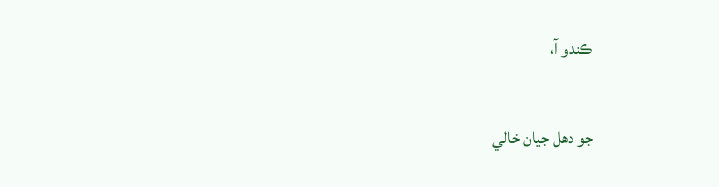ڪندو آ،

جو دهل جيان خالي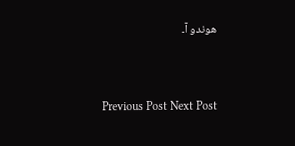هوندو آ۔


Previous Post Next Post